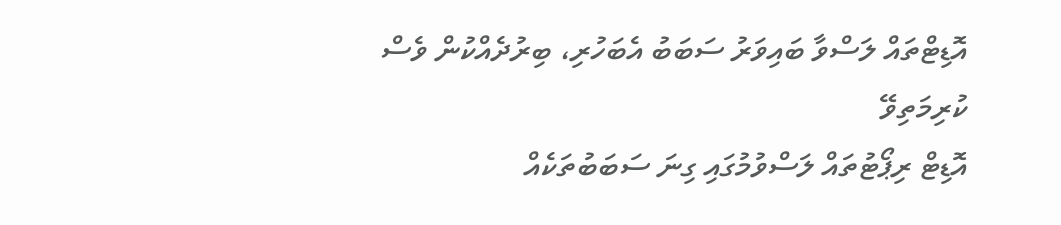އޮޑިޓްތައް ލަސްވާ ބައިވަރު ސަބަބު އެބަހުރި، ބިރުދެއްކުން ވެސް ކުރިމަތިވޭ
އޮޑިޓް ރިޕޯޓުތައް ލަސްވުމުގައި ގިނަ ސަބަބުތަކެއް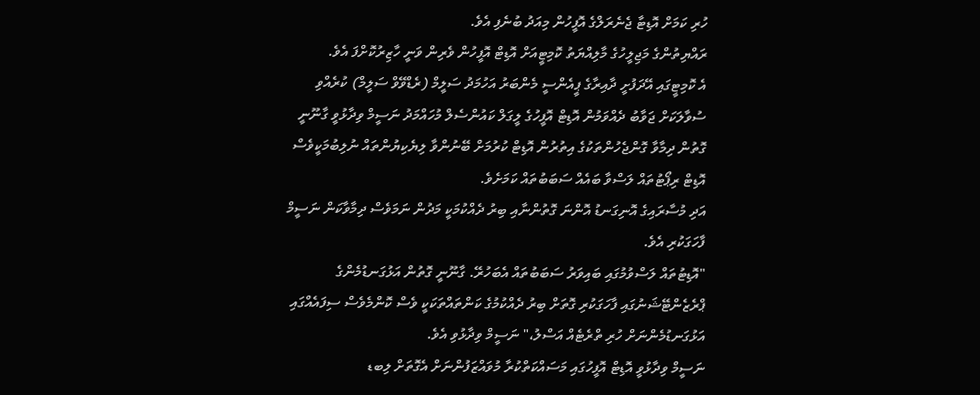ހުރި ކަމަށް އޮޑިޓާ ޖެނެރަލްގެ އޮފީހުން މިއަދު ބުނެފި އެވެ.
ރައްޔިތުންގެ މަޖިލީހުގެ މާލިއްޔަތު ކޮމިޓީއަށް އޮޑިޓް އޮފީހުން ވެރިން ވަނީ ހާޒިރުކޮށްފަ އެވެ.
އެ ކޮމިޓީގައި އޭދަފުށީ ދާއިރާގެ ޕީއެންސީ މެންބަރު އަހުމަދު ސަލީމް (ރެޑްވޭވް ސަލީމް) ކުރެއްވި ސުވާލަކަށް ޖަވާބު ދެއްވަމުން އޮޑިޓް އޮފީހުގެ ލީގަލް ކައުންސެލް މުހައްމަދު ނަސީމް ވިދާޅުވީ ގާނޫނީ ގޮތުން ދިމާވާ ގޮންޖެހުންތަކުގެ އިތުރުން އޮޑިޓް ކުރުމަށް ބޭނުންވާ ލިޔެކިޔުންތައް ނުލިބުމަކީވެސް އޮޑިޓް ރިޕޯޓުތައް ލަސްވާ ބައެއް ސަބަބުތައް ކަމަށެވެ.
އަދި މުސާރައިގެ އޮނިގަނޑު އޮންނަ ގޮތުންނާއި ބިރު ދެއްކުމަކީ މަދުން ނަމަވެސް ދިމާވާކަން ނަސީމް ފާހަގަކުރި އެވެ.
"އޮޑިޓުތައް ލަސްވުމުގައި ބައިވަރު ސަބަބުތައް އެބަހުރޭ. ގާނޫނީ ގޮތުން އަޅުގަނޑުމެންގެ ޕްރެޒެންޓޭޝަނުގައި ފާހަގަކުރި ގޮތަށް ބިރު ދެއްކުމުގެ ކަންތައްތަކަކީ ވެސް ކޮންމެވެސް ސިފައެއްގައި އަޅުގަނޑުމެންނަށް ހުރި ތްރެޓެއް އަސްލު،" ނަސީމް ވިދާޅުވި އެވެ.
ނަސީމް ވިދާޅުވީ އޮޑިޓް އޮފީހުގައި މަސައްކަތްކުރާ މުވައްޒަފުންނަށް އެގޮތަށް ލިބޑ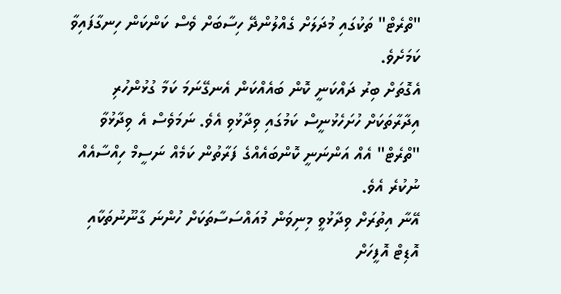"ތްރެޓް" ތަކުގައި މުދަލަށް ގެއްލުންދޭ ހިސާބަށް ވެސް ކަންކަން ހިނގާފައިވާ ކަމަށެވެ.
އެގޮތަށް ބިރު ދައްކަނީ ކޮން ބައެއްކަން އެނގޭނަމަ ކަމާ ގުޅުންހުރި އިދާރާތަކަށް ހުށަހެޅުނީސް ކަމުގައި ވިދާޅުވި އެވެ. ނަމަވެސް އެ ވިދާޅުވާ "ތްރެޓް" އެއް އަންނަނީ ކޮންބައެއްގެ ފަރާތުން ކަމެއް ނަސީމް ހިއްސާއެއް ނުކުރެ އެވެ.
އޭނާ އިތުރަށް ވިދާޅުވީ މިނިވަން މުއައްސަސާތަކަށް ހުންނަ ގާނޫނުތަކާއި އޮޑިޓް އޮފީހަށް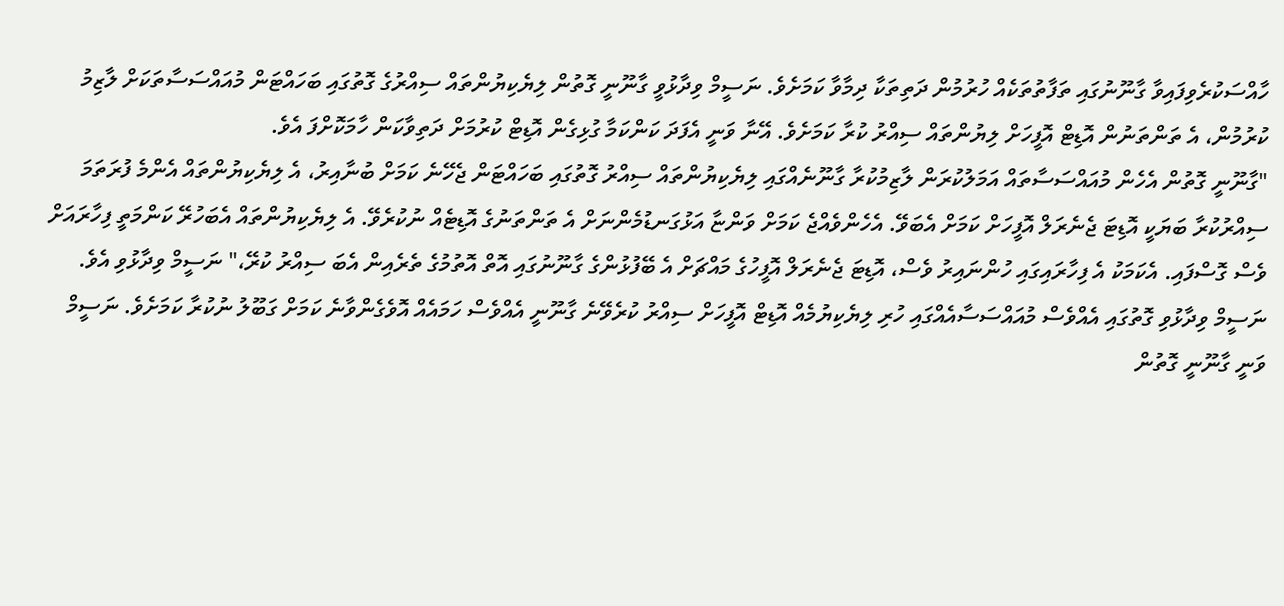ހާއްސަކުރެވިފައިވާ ގާނޫނުގައި ތަފާތުތަކެއް ހުރުމުން ދަތިތަކާ ދިމާވާ ކަމަށެވެ. ނަސީމް ވިދާޅުވީ ގާނޫނީ ގޮތުން ލިޔެކިޔުންތައް ސިއްރުގެ ގޮތުގައި ބަހައްޓަން މުއައްސަސާތަކަށް ލާޒިމު ކުރުމުން، އެ ތަންތަނުން އޮޑިޓް އޮފީހަށް ލިޔުންތައް ސިއްރު ކުރާ ކަމަށެވެ. އޭނާ ވަނީ އެފަދަ ކަންކަމާ ގުޅިގެން އޮޑިޓް ކުރުމަށް ދަތިވާކަން ހާމަކޮށްފަ އެވެ.
"ގާނޫނީ ގޮތުން އެހެން މުއައްސަސާތައް އަމަލުކުރަން ލާޒިމުކުރާ ގާނޫނެއްގައި ލިޔެކިޔުންތައް ސިއްރު ގޮތުގައި ބަހައްޓަން ޖެހޭނެ ކަމަށް ބުނާއިރު، އެ ލިޔެކިޔުންތައް އެންމެ ފުރަތަމަ ސިއްރުކުރާ ބަޔަކީ އޮޑިޓަ ޖެނެރަލް އޮފީހަށް ކަމަށް އެބަވޭ. އެހެންވެއްޖެ ކަމަށް ވަންޏާ އަޅުގަނޑުމެންނަށް އެ ތަންތަނުގެ އޮޑިޓެއް ނުކުރެވޭ. އެ ލިޔެކިޔުންތައް އެބަހުރޭ ކަންމަތީ ފިހާރައަށް ވެސް ގޮސްފައި. އެކަމަކު އެ ފިހާރައިގައި ހުންނައިރު ވެސް، އޮޑިޓަ ޖެނެރަލް އޮފީހުގެ މައްޗަށް އެ ބޭފުޅުންގެ ގާނޫނުގައި އޮތް އޮތުމުގެ ތެރެއިން އެބަ ސިއްރު ކުރޭ،" ނަސީމް ވިދާޅުވި އެވެ.
ނަސީމް ވިދާޅުވި ގޮތުގައި އެއްވެސް މުއައްސަސާއެއްގައި ހުރި ލިޔެކިޔުމެއް އޮޑިޓް އޮފީހަށް ސިއްރު ކުރެވޭނެ ގާނޫނީ އެއްވެސް ހަމައެއް އޮވެގެންވާނެ ކަމަށް ގަބޫލު ނުކުރާ ކަމަށެވެ. ނަސީމް ވަނީ ގާނޫނީ ގޮތުން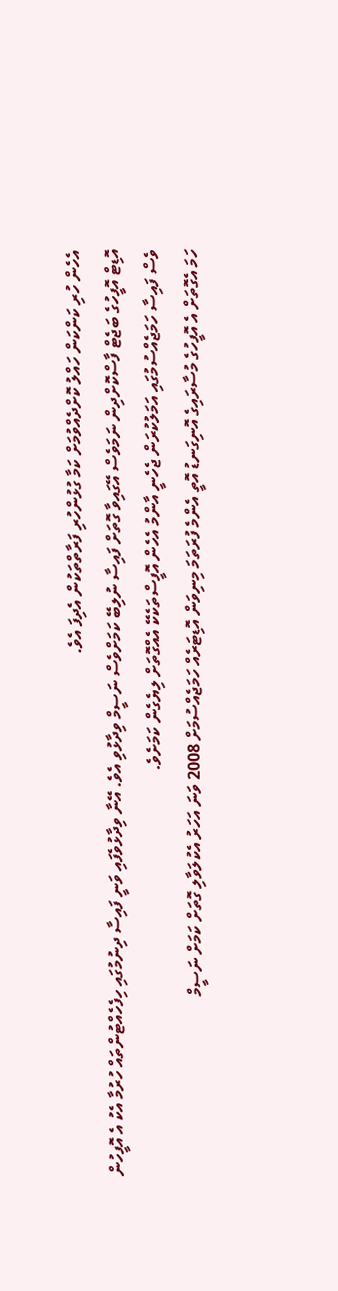އެހެން ހުރި ކަންކަން ހައްލު ކޮށްދެއްވުމަށް ކަމާ ގުޅުންހުރި ފަރާތްތަކުން އެދިފަ އެވެ.
އޮޑިޓް އޮފީހުގެ ބަޖެޓް ފާސްކޮށްދިން ނަމަވެސް އޭގައިވާ ގޮތަށް ފައިސާ ނުލިބޭ ކަމަށްވެސް ނަސީމް ވިދާޅުވި އެވެ. އޭނާ ވިދާޅުވެފައި ވަނީ ފައިސާ ދިނުމުގައި ހިފެހެއްޓުންތައް ހުރުމާ އެކު އެ އޮފީހުން ވެސް ފައިސާ ހަމަޖެއްސުމުގައި އަމަލުކުރަން ޖެހެނީ އާންމު އެހެން އޮފީސްތަކެކޭ އެއްގޮތަށް ލިޔެގެން ކަމަށެވެ.
ހަމަ އެގޮތަށް އެ އޮފީހުގެ މުސާރައިގެ އޮނިގަނޑު އޮތީ އެންމެ ފުރަތަމަ މިނިވަން އޮޑިޓަރެއް ހަމަޖެއްސުމަށް 2008 ވަނަ އަހަރު އެކުލަވާލި ގޮތަށް ކަމަށް ނަސީމް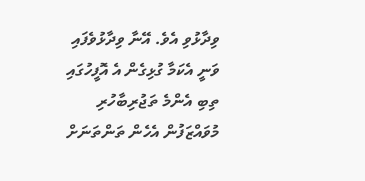ވިދާޅުވި އެވެ. އޭނާ ވިދާޅުވެފައި ވަނީ އެކަމާ ގުޅިގެން އެ އޮފީހުގައި ތިބި އެންމެ ތަޖުރިބާހުރި މުވައްޒަފުން އެހެން ތަންތަނަށް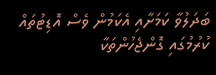ބަދަލުވާ ކަމަށާއި އެކަމުން ވެސް އޮޑިޓުތައް ކުރުމުގައި ގޮންޖެހުންތަކާ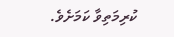ކުރިމަތިވާ ކަމަށެވެ.